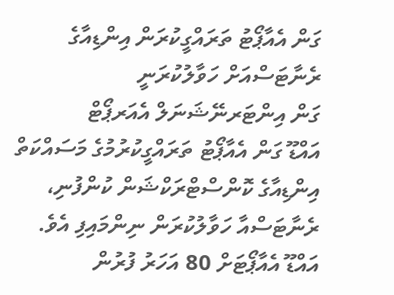ގަން އެއާޕޯޓު ތަރައްގީކުރަން އިންޑިއާގެ ރެނާޓަސްއަށް ހަވާލުކުރަނީ
ގަން އިންޓަރނޭޝަނަލް އެއަރޕޯޓް
އައްޑޫ ގަން އެއާޕޯޓު ތަރައްގީކުރުމުގެ މަސައްކަތް އިންޑިއާގެ ކޮންސްޓްރަކްޝަން ކުންފުނި، ރެނާޓަސްއާ ހަވާލުކުރަން ނިންމައިފި އެވެ.
އައްޑޫ އެއާޕޯޓަށް 80 އަހަރު ފުރުން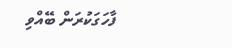ފާހަގަކުރަން ބޭއްވި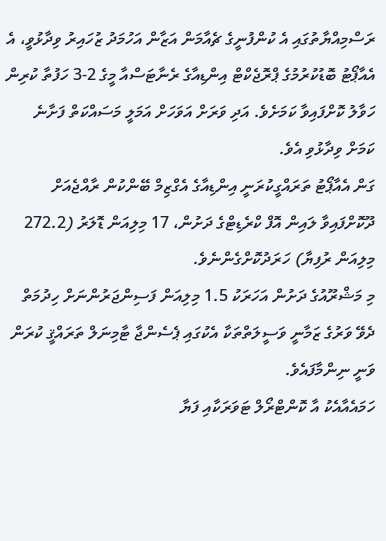ރަސްމިއްޔާތުގައި އެ ކުންފުނީގެ ޗެއާމަން އަޒާން އަހުމަދު ޒުހައިރު ވިދާޅުވީ، އެ އެއާޕޯޓު ބޮޑުކުރުމުގެ ޕްރޮޖެކްޓް އިންޑިއާގެ ރެނާޓަސްއާ މީގެ 2-3 ހަފުތާ ކުރިން ހަވާލު ކޮށްފައިވާ ކަމަށެވެ. އަދި ވަރަށް އަވަހަށް އަމަލީ މަސައްކަތް ފަށާނެ ކަމަށް ވިދާޅުވި އެވެ.
ގަން އެއާޕޯޓު ތަރައްގީކުރަނީ އިންޑިއާގެ އެގްޒިމް ބޭންކުން ރާއްޖެއަށް ދޫކޮށްފައިވާ ލައިން އޮފް ކްރެޑިޓްގެ ދަށުން، 17 މިލިއަން ޑޮލަރު (272.2 މިލިއަން ރުފިޔާ) ހަރަދުކޮށްގެންނެވެ.
މި މަޝްރޫއުގެ ދަށުން އަހަރަކު 1.5 މިލިއަން ފަސިންޖަރުންނަށް ހިދުމަތް ދެވޭ ވަރުގެ ޒަމާނީ ވަސީލަތްތަކާ އެކުގައި ޕެސެންޖާ ޓާމިނަލް ތަރައްޤީ ކުރަން ވަނީ ނިންމާފައެވެ.
ހަމައެއާއެކު އާ ކޮންޓްރޯލް ޓަވަރަކާއި ފަޔާ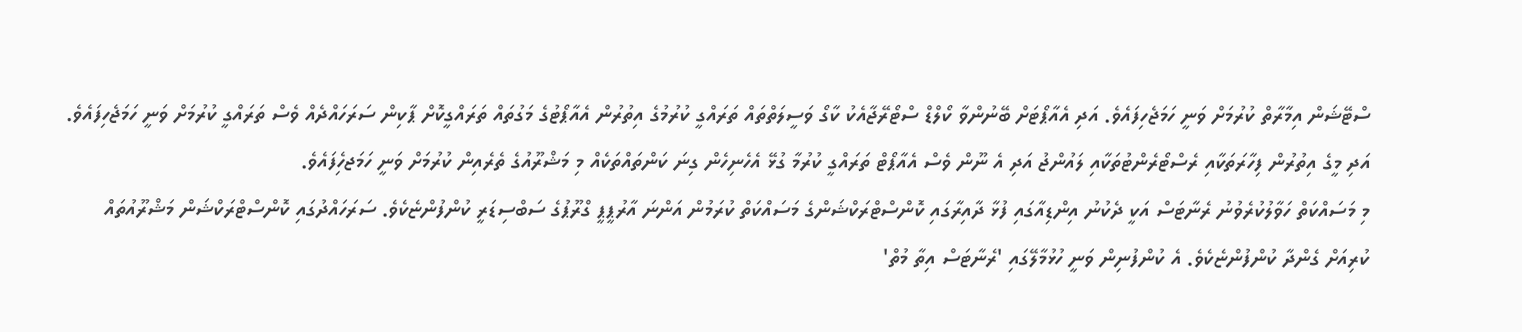ސްޓޭޝަން އިމާރާތް ކުރުމަށް ވަނީ ހަމަޖެހިފައެވެ. އަދި އެއާޕޯޓަށް ބޭނުންވާ ކޯލްޑް ސްޓޯރޭޖާއެކު ކާގޯ ވަސީލަތްތައް ތަރައްގީ ކުރުމުގެ އިތުރުން އެއާޕޯޓުގެ މަގުތައް ތަރައްގީކޮށް ޕާކިން ސަރަހައްދެއް ވެސް ތަރައްގީ ކުރުމަށް ވަނީ ހަމަޖެހިފައެވެ.
އަދި މީގެ އިތުރުން ފިހާރަތަކާއި ރެސްޓޯރެންޓުތަކާއި ލައުންޖު އަދި އެ ނޫން ވެސް އެއާޕޯޓް ތަރައްގީ ކުރުމާ ގުޅޭ އެހެނިހެން ގިނަ ކަންތައްތަކެއް މި މަޝްރޫއުގެ ތެރެއިން ކުރުމަށް ވަނީ ހަމަޖހެިފައެވެ.
މި މަސައްކަތް ހަވާލުކުރެވުނު ރެނާޓަސް އަކީ ދެކުނު އިންޑިއާގައި ފުޅާ ދާއިރާގައި ކޮންސްޓްރަކްޝަންގެ މަސައްކަތް ކުރަމުން އަންނަ އާރުޕީޕީ ގްރޫޕުގެ ސަބްސިޑަރީ ކުންފުންޏެކެވެ. ސަރަހައްދުގައި ކޮންސްޓްރަކްޝަން މަޝްރޫއުތައް ކުރިއަށް ގެންދާ ކުންފުންޏެކެވެ. އެ ކުންފުނިން ވަނީ ހުޅުމާލޭގައި 'ރެނާޓަސް އިތާ މުތް'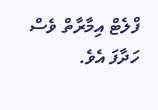ފްލެޓް އިމާރާތް ވެސް ހަދާފަ އެވެ.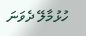ހުޅުމާލޭ ދެވަނަ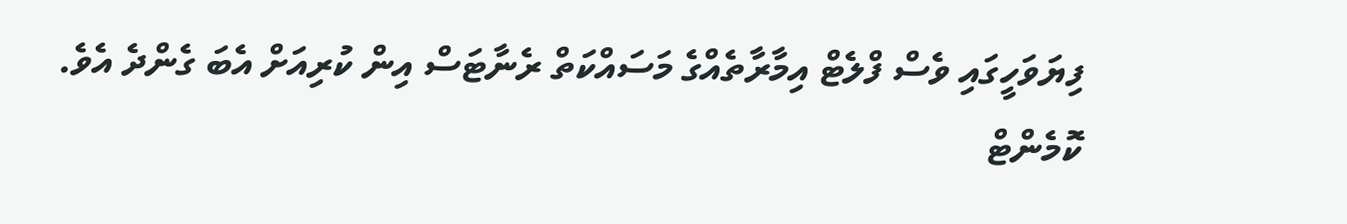ފިޔަވަހީގައި ވެސް ފްލެޓް އިމާރާތެއްގެ މަސައްކަތް ރެނާޓަސް އިން ކުރިއަށް އެބަ ގެންދެ އެވެ.
ކޮމެންޓް